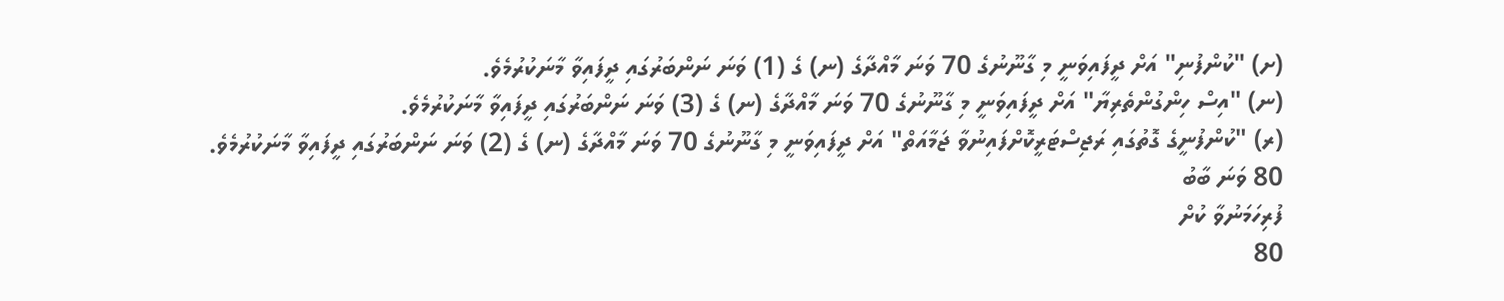(ށ) "ކުންފުނި" އަށް ދީފައިވަނީ މި ގާނޫނުގެ 70 ވަނަ މާއްދާގެ (ނ) ގެ (1) ވަނަ ނަންބަރުގައި ދީފައިވާ މާނަކުރުމެވެ.
(ނ) "އިސް ހިންގުންތެރިޔާ" އަށް ދީފައިވަނީ މި ގާނޫނުގެ 70 ވަނަ މާއްދާގެ (ނ) ގެ (3) ވަނަ ނަންބަރުގައި ދީފައިވާ މާނަކުރުމެވެ.
(ރ) "ކުންފުނީގެ ގޮތުގައި ރަޖިސްޓަރީކޮށްފައިނުވާ ޖަމާއަތް" އަށް ދީފައިވަނީ މި ގާނޫނުގެ 70 ވަނަ މާއްދާގެ (ނ) ގެ (2) ވަނަ ނަންބަރުގައި ދީފައިވާ މާނަކުރުމެވެ.
80 ވަނަ ބާބު
ފުރިހަމަނުވާ ކުށް
80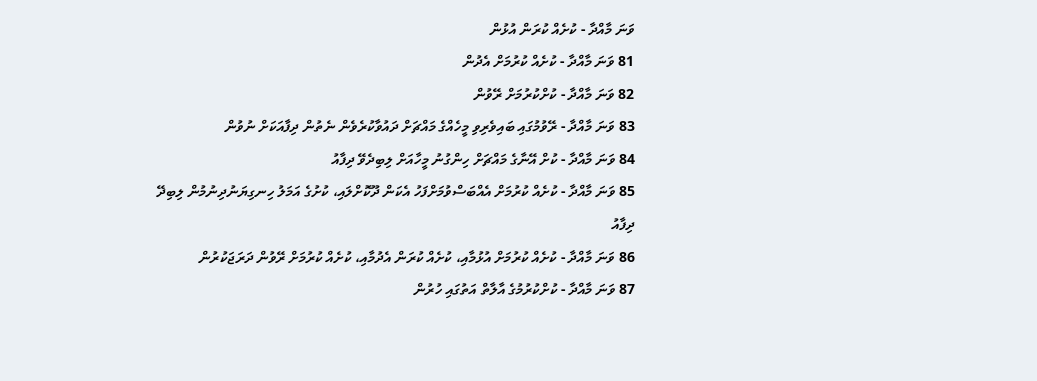ވަނަ މާއްދާ - ކުށެއް ކުރަން އުޅުން
81 ވަނަ މާއްދާ - ކުށެއް ކުރުމަށް އެދުން
82 ވަނަ މާއްދާ - ކުށްކުރުމަށް ރޭވުން
83 ވަނަ މާއްދާ - ރޭވުމުގައި ބައިވެރިވި މީހެއްގެ މައްޗަށް ދައުވާކުރެވެން ނެތުން ދިފާއަކަށް ނުވުން
84 ވަނަ މާއްދާ - ކުށް އޭނާގެ މައްޗަށް ހިންގުނު މީހާއަށް ލިބިދެވޭ ދިފާއު
85 ވަނަ މާއްދާ - ކުށެއް ކުރުމަށް އެއްބަސްވުމަށްފަހު އެކަން ދޫކޮށްލައި، ކުށުގެ އަމަލު ހިނގިޔަނުދިނުމުން ލިބިދޭ ދިފާއު
86 ވަނަ މާއްދާ - ކުށެއް ކުރުމަށް އުޅުމާއި، ކުށެއް ކުރަން އެދުމާއި، ކުށެއް ކުރުމަށް ރޭވުން ދަރަޖަކުރުން
87 ވަނަ މާއްދާ - ކުށްކުރުމުގެ އާލާތް އަތުގައި ހުރުން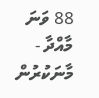88 ވަނަ މާއްދާ - މާނަކުރުން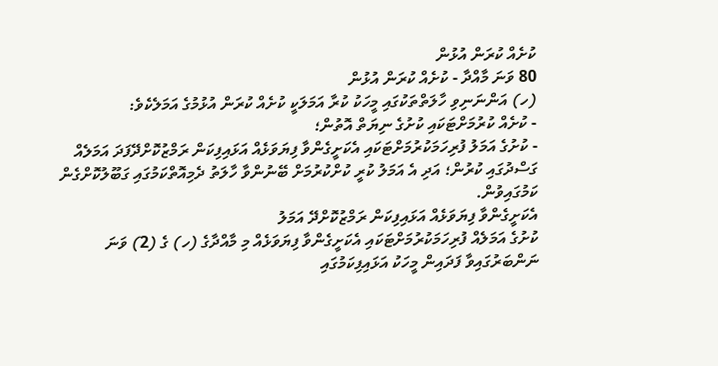ކުށެއް ކުރަން އުޅުން
80 ވަނަ މާއްދާ - ކުށެއް ކުރަން އުޅުން
(ހ) އަންނަނިވި ހާލަތްތަކުގައި މީހަކު ކުރާ އަމަލަކީ ކުށެއް ކުރަން އުޅުމުގެ އަމަލެކެވެ:
- ކުށެއް ކުރުމަށްޓަކައި ކުށުގެ ނިޔަތް އޮތުން؛
- ކުށުގެ އަމަލު ފުރިހަމަކުރުމަށްޓަކައި އެކަށީގެންވާ ފިޔަވަޅެއް އަޅައިފިކަން ރަމްޒުކޮށްދޭފަދަ އަމަލެއް ގަސްދުގައި ކުރުން؛ އަދި އެ އަމަލު ކުރީ ކުށްކުރުމަށް ބޭނުންވާ ހާލަތު ދެމިއޮތްކަމުގައި ގަބޫލުކޮށްގެން ކަމުގައިވުން.
އެކަށީގެންވާ ފިޔަވަޅެއް އަޅައިފިކަން ރަމްޒުކޮށްދޭ އަމަލު
ކުށުގެ އަމަލެއް ފުރިހަމަކުރުމަށްޓަކައި އެކަށީގެންވާ ފިޔަވަޅެއް މި މާއްދާގެ (ހ) ގެ (2) ވަނަ ނަންބަރުގައިވާ ފަދައިން މީހަކު އަޅައިފިކަމުގައި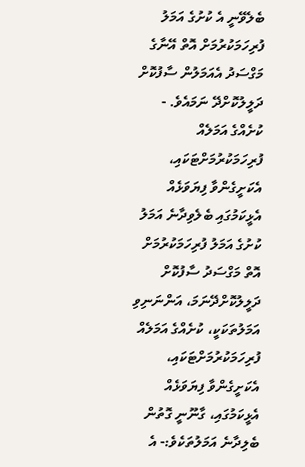ބެލެވޭނީ އެ ކުށުގެ އަމަލު ފުރިހަމަކުރުމަށް އޮތް އޭނާގެ މަގްސަދު އެއަމަލުން ސާފުކޮށް ދަލީލުކޮށްދޭ ނަމައެވެ. -
ކުށެއްގެ އަމަލެއް ފުރިހަމަކުރުމަށްޓަކައި، އެކަށީގެންވާ ފިޔަވަޅެއް އެޅީކަމުގައި ބެލެވިދާނެ އަމަލު
ކުށުގެ އަމަލު ފުރިހަމަކުރުމަށް އޮތް މަގްސަދު ސާފުކޮށް ދަލީލުކޮށްދޭނަމަ، އަންނަނިވި އަމަލުތަކަކީ، ކުށެއްގެ އަމަލެއް ފުރިހަމަކުރުމަށްޓަކައި، އެކަށީގެންވާ ފިޔަވަޅެއް އެޅީކަމުގައި، ގާނޫނީ ގޮތުން ބެލިދާނެ އަމަލުތަކެވެ:- އެ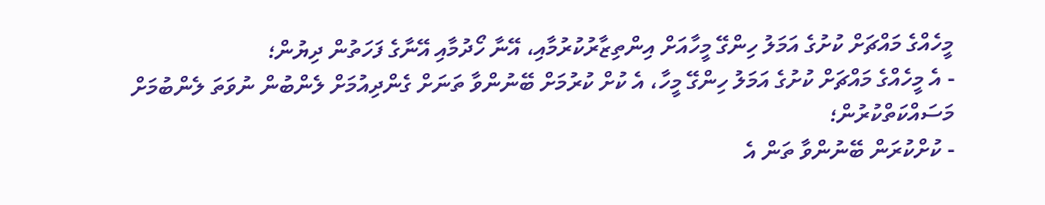މީހެއްގެ މައްޗަށް ކުށުގެ އަމަލު ހިންގޭ މީހާއަށް އިންތިޒާރުކުރުމާއި، އޭނާ ހޯދުމާއި އޭނާގެ ފަހަތުން ދިޔުން؛
- އެ މީހެއްގެ މައްޗަށް ކުށުގެ އަމަލު ހިންގޭ މީހާ، އެ ކުށް ކުރުމަށް ބޭނުންވާ ތަނަށް ގެންދިއުމަށް ލެންބުން ނުވަތަ ލެންބުމަށް މަސައްކަތްކުރުން؛
- ކުށްކުރަން ބޭނުންވާ ތަން އެ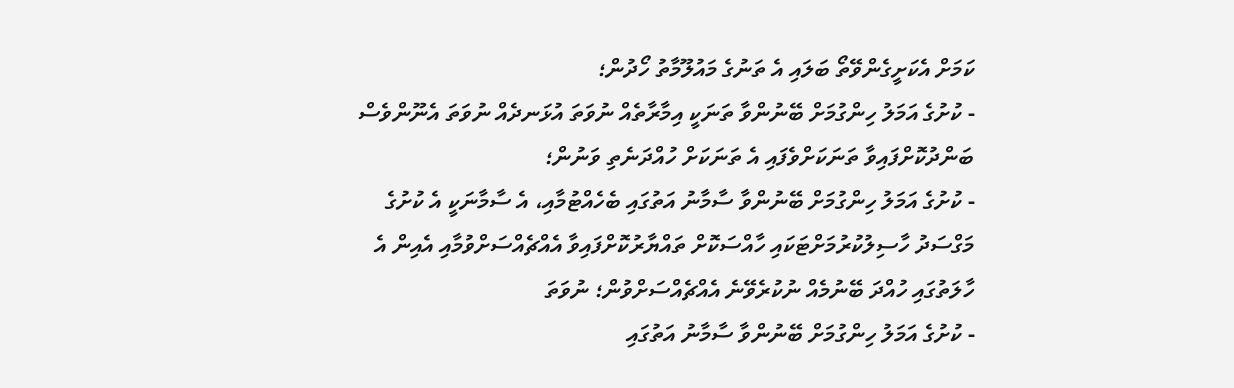ކަމަށް އެކަށީގެންވޭތޯ ބަލައި އެ ތަނުގެ މައުލޫމާތު ހޯދުން؛
- ކުށުގެ އަމަލު ހިންގުމަށް ބޭނުންވާ ތަނަކީ އިމާރާތެއް ނުވަތަ އުޅަނދެއް ނުވަތަ އެނޫންވެސް ބަންދުކޮށްފައިވާ ތަނަކަށްވެފައި އެ ތަނަކަށް ހުއްދަނެތި ވަނުން؛
- ކުށުގެ އަމަލު ހިންގުމަށް ބޭނުންވާ ސާމާނު އަތުގައި ބެހެއްޓުމާއި، އެ ސާމާނަކީ އެ ކުށުގެ މަގްސަދު ހާސިލުކުރުމަށްޓަކައި ހާއްސަކޮށް ތައްޔާރުކޮށްފައިވާ އެއްޗެއްސަށްވުމާއި އެއިން އެ ހާލަތުގައި ހުއްދަ ބޭނުމެއް ނުކުރެވޭނެ އެއްޗެއްސަށްވުން؛ ނުވަތަ
- ކުށުގެ އަމަލު ހިންގުމަށް ބޭނުންވާ ސާމާނު އަތުގައި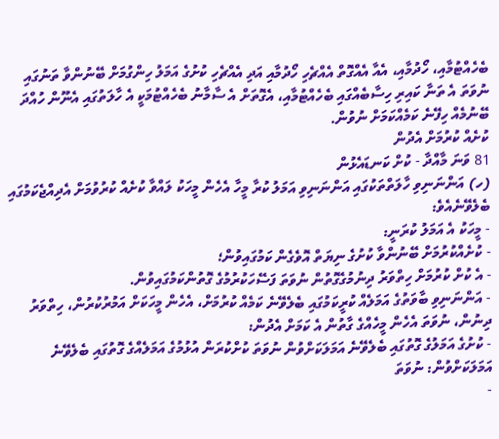ބެހެއްޓުމާއި، ހޯދުމާއި، އެއާ އެއްގޮތް އެއްޗެހި ހޯދުމާއި އަދި އެއްޗެހި ކުށުގެ އަމަލު ހިންގުމަށް ބޭނުންވާ ތަނުގައި ނުވަތަ އެ ތަނާ ކައިރި ހިސާބެއްގައި ބެހެއްޓުމާއި، އެގޮތަށް އެ ސާމާނު ބެހެއްޓުމަކީ އެ ހާލަތުގައި އެނޫން ހުއްދަ ބޭނުމެއް ހިފޭނެ ކަމެއްކަމަށް ނުވުން.
ކުށެއް ކުރުމަށް އެދުން
81 ވަނަ މާއްދާ - ކުށް ކަނޑައެޅުން
(ހ) އަންނަނިވި ހާލަތްތަކުގައި އަންނަނިވި އަމަލު ކުރާ މީހާ އެހެން މީހަކު ލައްވާ ކުށެއް ކުރުވުމަށް އެދިއްޖެކަމުގައި ބެލެވޭނެއެވެ:
- މީހަކު އެ އަމަލު ކުރަނީ:
- ކުށެއްކުރުމަށް ބޭނުންވާ ކުށުގެ ނިޔަތް އޮވެގެން ކަމުގައިވުން؛
- އެ ކުށް ކުރުމަށް ހިތްވަރު ދިނުމުގެގޮތުން ނުވަތަ ފަސޭހަކުރުމުގެ ގޮތުންކަމުގައިވުން.
- އަންނަނިވި ބާވަތުގެ އަމަލެއް ކުރީކަމުގައި ބެލެވޭނެ ކަމެއް ކުރުމަށް، އެހެން މީހަކަށް އަމުރުކުރުން، ހިތްވަރު ދިނުން، ނުވަތަ އެހެން މީހެއްގެ ގާތުން އެ ކަމަށް އެދުން:
- ކުށުގެ އަމަލުގެ ގޮތުގައި ބެލެވޭނެ އަމަލަކަށްވުން ނުވަތަ ކުށްކުރަން އުޅުމުގެ އަމަލެއްގެ ގޮތުގައި ބެލެވޭނެ އަމަލަކަށްވުން: ނުވަތަ
-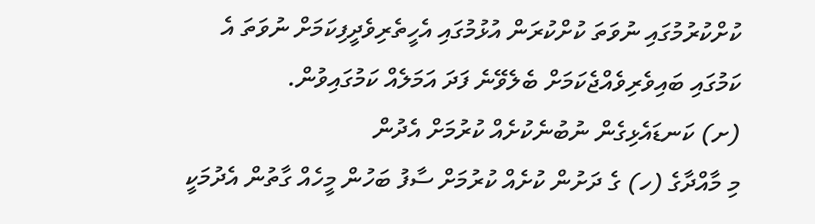ކުށްކުރުމުގައި ނުވަތަ ކުށްކުރަން އުޅުމުގައި އެހީތެރިވެދީފިކަމަށް ނުވަތަ އެ ކަމުގައި ބައިވެރިވެއްޖެކަމަށް ބެލެވޭނެ ފަދަ އަމަލެއް ކަމުގައިވުން.
(ށ) ކަނޑައެޅިގެން ނުބުނެކުށެއް ކުރުމަށް އެދުން
މި މާއްދާގެ (ހ) ގެ ދަށުން ކުށެއް ކުރުމަށް ސާފު ބަހުން މީހެއް ގާތުން އެދުމަކީ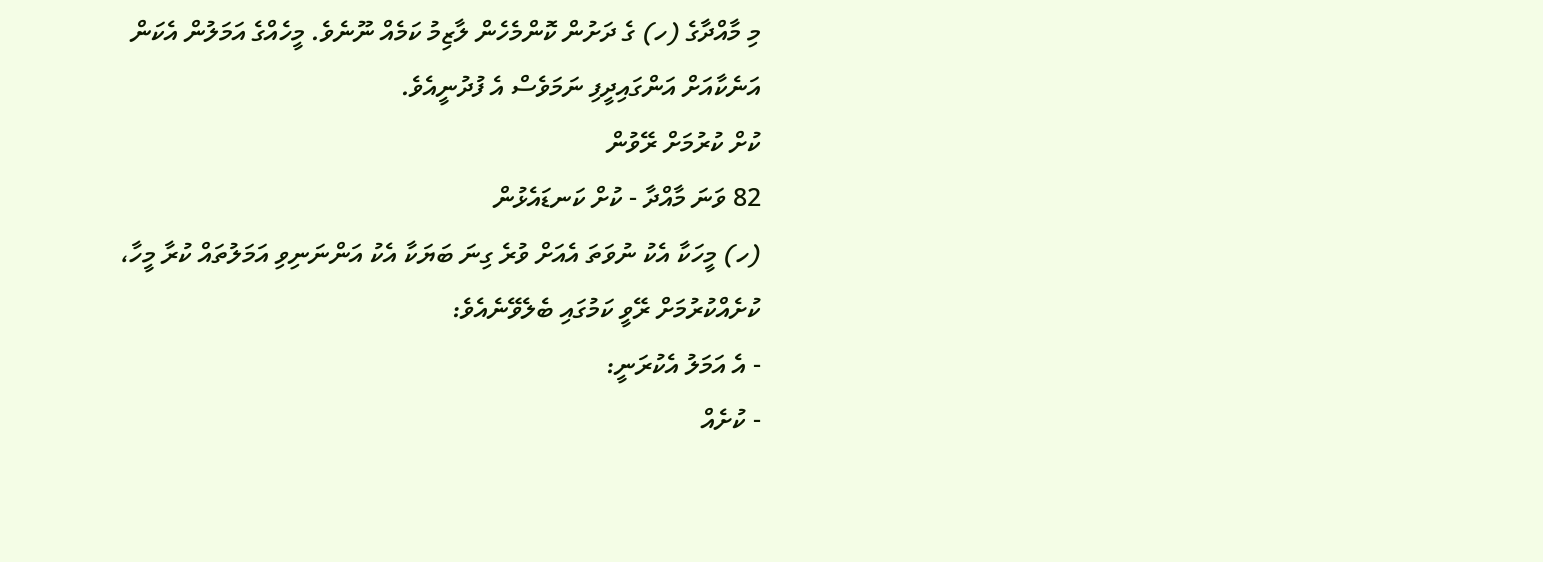މި މާއްދާގެ (ހ) ގެ ދަށުން ކޮންމެހެން ލާޒިމު ކަމެއް ނޫނެވެ. މީހެއްގެ އަމަލުން އެކަން އަނެކާއަށް އަންގައިދީފި ނަމަވެސް އެ ފުދުނީއެވެ.
ކުށް ކުރުމަށް ރޭވުން
82 ވަނަ މާއްދާ - ކުށް ކަނޑައެޅުން
(ހ) މީހަކާ އެކު ނުވަތަ އެއަށް ވުރެ ގިނަ ބަޔަކާ އެކު އަންނަނިވި އަމަލުތައް ކުރާ މީހާ، ކުށެއްކުރުމަށް ރޭވީ ކަމުގައި ބެލެވޭނެއެވެ:
- އެ އަމަލު އެކުރަނީ:
- ކުށެއް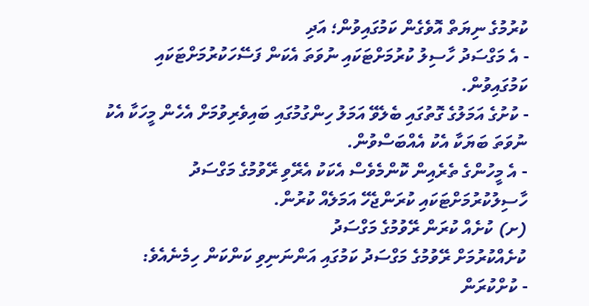ކުރުމުގެ ނިޔަތް އޮވެގެން ކަމުގައިވުން؛ އަދި
- އެ މަގްސަދު ހާސިލު ކުރުމަށްޓަކައި ނުވަތަ އެކަން ފަސޭހަކުރުމަށްޓަކައި ކަމުގައިވުން.
- ކުށުގެ އަމަލުގެ ގޮތުގައި ބެލެވޭ އަމަލު ހިންގުމުގައި ބައިވެރިވުމަށް އެހެން މީހަކާ އެކު ނުވަތަ ބަޔަކާ އެކު އެއްބަސްވުން.
- އެ މީހުންގެ ތެރެއިން ކޮންމެވެސް އެކަކު އެރޭވި ރޭވުމުގެ މަގްސަދު ހާސިލުކުރުމަށްޓަކައި ކުރަންޖެހޭ އަމަލެއް ކުރުން.
(ށ) ކުށެއް ކުރަން ރޭވުމުގެ މަގްސަދު
ކުށެއްކުރުމަށް ރޭވުމުގެ މަގްސަދު ކަމުގައި އަންނަނިވި ކަންކަން ހިމެނެއެވެ:
- ކުށްކުރަން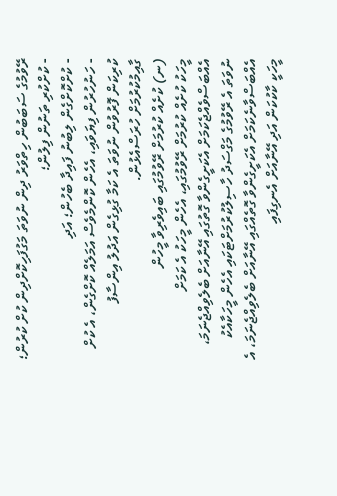ރޭވުމުގެ ސަބަބުން ހިތްވަރު ދިން ނުވަތަ މަގުފަހިކޮށްދިން ކުށް ކުރުން؛
- ކުށްކުރި ތަނުން ފިލުން؛
- ކުށްކޮށްގެން ލިބުނު ފައިދާ ބެހުން؛ އަދި
- ހަނުހުރުން ފިޔަވައި، އެހެން ކޮންމެވެސް އަމަލެއް ކޮށްގެން، އެ ކުށް ކުރިކަން ފޮރުވުން ނުވަތަ އެ ކަމާ ގުޅިގެން އަދުލު އިންސާފު ގާއިމުކުރުމަށް ހުރަސްއެޅުން.
(ނ) ކުށެއް ކުރުމަށް ރޭވުމުގައި ބައިވެރިވާ މީހުން
މީހަކު ކުށެއް ކުރުމަށް ރޭވުމުގައި، އެހެން މީހަކު އެ ކަމަށް އެއްބަސްވެއްޖެކަމަށް އެކަށީގެންވާ ގޮތުގައި އޭނާއަށް ބެލެވިއްޖެނަމަ، ނުވަތަ އެ ރޭވުމުގެ މަގްސަދު ހާސިލުކުރުމަށްޓަކައި އެހެން މީހަކާއެކު އެއްބަސްވާނެކަމަށް އެކަށީގެންވާ ގޮތެއްގައި އޭނާއަށް ބެލެވިއްޖެނަމަ، އެ މީހަކީ ކާކުކަން އަދި އޭނާއަށް އެނގިފައި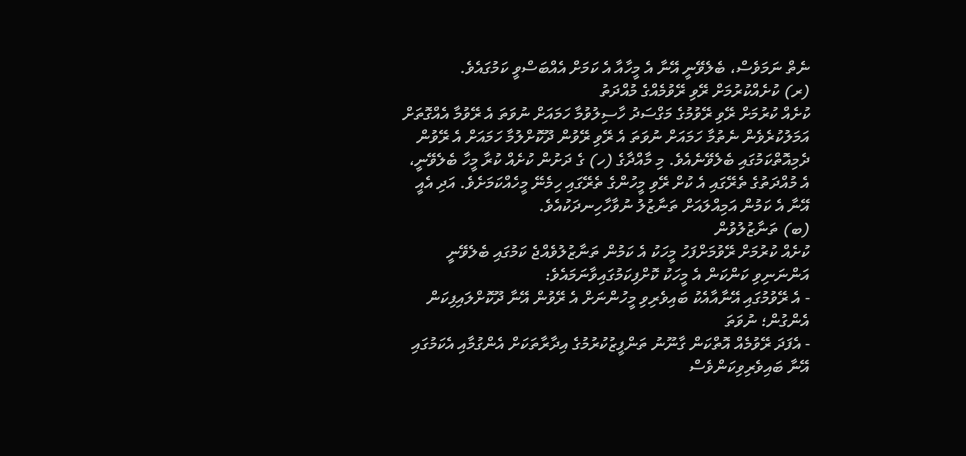ނެތް ނަމަވެސް، ބެލެވޭނީ އޭނާ އެ މީހާއާ އެ ކަމަށް އެއްބަސްވީ ކަމުގައެވެ.
(ރ) ކުށެއްކުރުމަށް ރޭވި ރޭވުމެއްގެ މުއްދަތު
ކުށެއް ކުރުމަށް ރޭވި ރޭވުމުގެ މަގްސަދު ހާސިލުވުމާ ހަމައަށް ނުވަތަ އެ ރޭވުމާ އެއްގޮތަށް އަމަލުކުރެވެން ނެތުމާ ހަމައަށް ނުވަތަ އެ ރޭވި ރޭވުން ދޫކޮށްލުމާ ހަމައަށް އެ ރޭވުން ދެމިއޮތްކަމުގައި ބެލެވޭނެއެވެ. މި މާއްދާގެ (ހ) ގެ ދަށުން ކުށެއް ކުރާ މީހާ ބެލެވޭނީ، އެ މުއްދަތުގެ ތެރޭގައި އެ ކުށް ރޭވި މީހުންގެ ތެރޭގައި ހިމެނޭ މީހެއްކަމަށެވެ. އަދި އެއީ އޭނާ އެ ކަމުން އަމިއްލައަށް ތަނާޒުލު ނުވާހާހިނދަކުއެވެ.
(ބ) ތަނާޒުލުވުން
ކުށެއް ކުރުމަށް ރޭވުމަށްފަހު މީހަކު އެ ކަމުން ތަނާޒުލުވެއްޖެ ކަމުގައި ބެލެވޭނީ އަންނަނިވި ކަންކަން އެ މީހަކު ކޮށްފިކަމުގައިވާނަމައެވެ:
- އެ ރޭވުމުގައި އޭނާއާއެކު ބައިވެރިވި މީހުންނަށް އެ ރޭވުން އޭނާ ދޫކޮށްލައިފިކަން އެންގުން؛ ނުވަތަ
- އެފަދަ ރޭވުމެއް އޮތްކަން ގާނޫނު ތަންފީޒުކުރުމުގެ އިދާރާތަކަށް އެންގުމާއި އެކަމުގައި އޭނާ ބައިވެރިވިކަންވެސް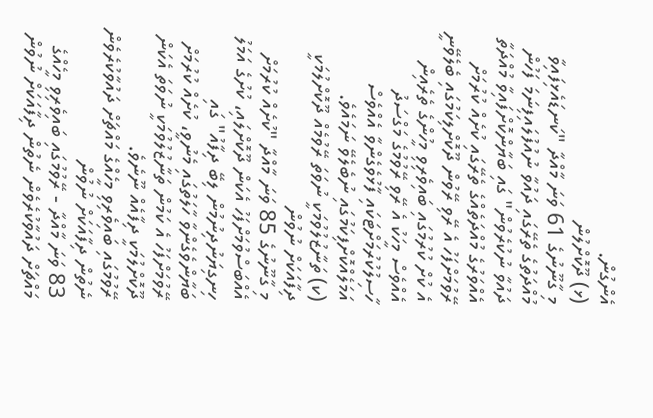އެންގުން.
(ޅ) ދޫކޮށްލުން
މި ގާނޫނުގެ 61 ވަނަ މާއްދާ "ކަނޑައެޅިފައިވާ މުއްދަތުގެ ތެރޭގައި ދައުވާ ނުއުފުލައިފިނަމަ ފަހުން ދައުވާ ނުކުރެވުން" ގައި ބަޔާންކޮށްފައިވާ މުއްދަތާ އެއްވަރުގެ މުއްދަތެއްގެ ތެރޭގައި ކުށެއް ކުރުމަށް ރޭވުމަށްފަހު އެ ރޭވި ރޭވުން ދޫކޮށްލިކަމުގައި ބެލެވޭނީ އެ ކުށް ކުރުމުގައި ބައިވެރިވި މީހުންގެ ތެރެއިން އެއްވެސް މީހަކު އެ ރޭވި ރޭވުމުގެ މަގްސަދު ހާސިލުކުރުމަށްޓަކައި ފާޅުވެގެންވާ އެއްވެސް އަމަލެއްކޮށްފިކަމުގައި ނުބެލެވޭ ނަމައެވެ.
(ކ) ތަނާޒުލުވުމަކީ ނުވަތަ ރޭވުމެއް ދޫކޮށްލުމަކީ ދިފާއަކަށް ނުވުން
މި ގާނޫނުގެ 85 ވަނަ މާއްދާ "ކުށެއް ކުރުމަށް އެއްބަސްވުމަށްފަހު އެކަން ދޫކޮށްލައި، ކުށުގެ އަމަލު ހިނގިޔަނުދިނުމުން ލިބޭ ދިފާއު" ގައި ބަޔާންވެގެންވާ ހާލަތުގައި މެނުވީ، ކުށެއް ކުރުމަށް ރޭވުމަށްފަހު އެ ކަމުން ތަނާޒުލުވުމަކީ ނުވަތަ އެކަން ދޫކޮށްލުމަކީ ދިފާއެއް ނޫނެވެ.
ރޭވުމުގައި ބައިވެރިވި މީހެއްގެ މައްޗަށް ދައުވާކުރެވެން ނެތުން ދިފާއަކަށް ނުވުން
83 ވަނަ މާއްދާ - ރޭވުމުގައި ބައިވެރިވި މީހެއްގެ މައްޗަށް ދައުވާކުރެވެން ނެތުން ދިފާއަކަށް ނުވުން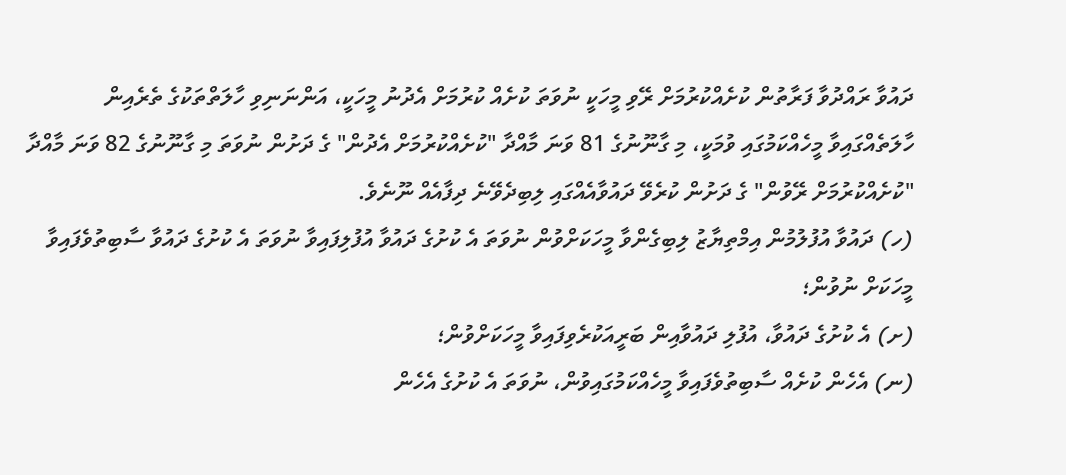ދައުވާ ރައްދުވާ ފަރާތުން ކުށެއްކުރުމަށް ރޭވި މީހަކީ ނުވަތަ ކުށެއް ކުރުމަށް އެދުނު މީހަކީ، އަންނަނިވި ހާލަތްތަކުގެ ތެރެއިން ހާލަތެއްގައިވާ މީހެއްކަމުގައި ވުމަކީ، މި ގާނޫނުގެ 81 ވަނަ މާއްދާ "ކުށެއްކުރުމަށް އެދުން" ގެ ދަށުން ނުވަތަ މި ގާނޫނުގެ 82 ވަނަ މާއްދާ "ކުށެއްކުރުމަށް ރޭވުން" ގެ ދަށުން ކުރެވޭ ދައުވާއެއްގައި ލިބިދެވޭނެ ދިފާއެއް ނޫނެވެ.
(ހ) ދައުވާ އުފުލުމުން އިމްތިޔާޒު ލިބިގެންވާ މީހަކަށްވުން ނުވަތަ އެ ކުށުގެ ދައުވާ އުފުލިފައިވާ ނުވަތަ އެ ކުށުގެ ދައުވާ ސާބިތުވެފައިވާ މީހަކަށް ނުވުން؛
(ށ) އެ ކުށުގެ ދައުވާ، އުފުލި ދައުވާއިން ބަރީއަކުރެވިފައިވާ މީހަކަށްވުން؛
(ނ) އެހެން ކުށެއް ސާބިތުވެފައިވާ މީހެއްކަމުގައިވުން، ނުވަތަ އެ ކުށުގެ އެހެން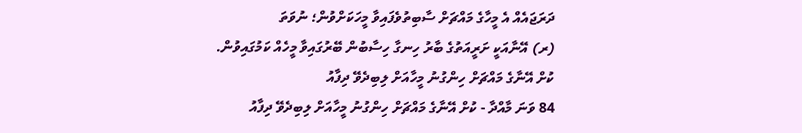ދަރަޖައެއް އެ މީހާގެ މައްޗަށް ސާބިތުވެފައިވާ މީހަކަށްވުން؛ ނުވަތަ
(ރ) އޭނާއަކީ ށަރީއަތުގެ ބާރު ހިނގާ ހިސާބުން ބޭރުގައިވާ މީހެއް ކަމުގައިވުން.
ކުށް އޭނާގެ މައްޗަށް ހިންގުނު މީހާއަށް ލިބިދެވޭ ދިފާއު
84 ވަނަ މާއްދާ - ކުށް އޭނާގެ މައްޗަށް ހިންގުނު މީހާއަށް ލިބިދެވޭ ދިފާއު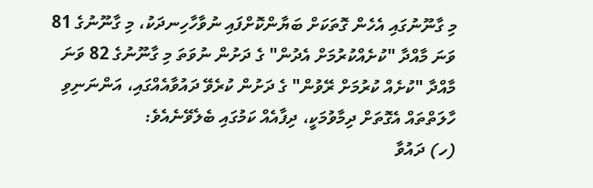މި ގާނޫނުގައި އެހެން ގޮތަކަށް ބަޔާންކޮށްފައި ނުވާހާހިނދަކު، މި ގާނޫނުގެ 81 ވަނަ މާއްދާ "ކުށެއްކުރުމަށް އެދުން" ގެ ދަށުން ނުވަތަ މި ގާނޫނުގެ 82 ވަނަ މާއްދާ "ކުށެއް ކުރުމަށް ރޭވުން" ގެ ދަށުން ކުރެވޭ ދައުވާއެއްގައި، އަންނަނިވި ހާލަތްތައް އެގޮތަށް ދިމާވުމަކީ، ދިފާއެއް ކަމުގައި ބެލެވޭނެއެވެ:
(ހ) ދައުވާ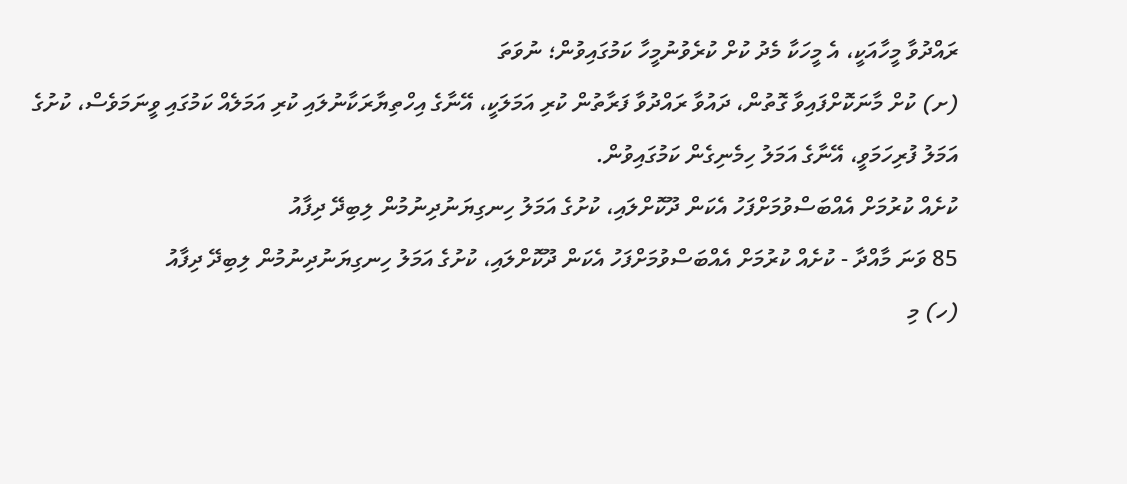ރައްދުވާ މީހާއަކީ، އެ މީހަކާ މެދު ކުށް ކުރެވުނުމީހާ ކަމުގައިވުން؛ ނުވަތަ
(ށ) ކުށް މާނަކޮށްފައިވާ ގޮތުން، ދައުވާ ރައްދުވާ ފަރާތުން ކުރި އަމަލަކީ، އޭނާގެ އިހްތިޔާރަކާނުލައި ކުރި އަމަލެއް ކަމުގައި ވީނަމަވެސް، ކުށުގެ އަމަލު ފުރިހަމަވީ، އޭނާގެ އަމަލު ހިމެނިގެން ކަމުގައިވުން.
ކުށެއް ކުރުމަށް އެއްބަސްވުމަށްފަހު އެކަން ދޫކޮށްލައި، ކުށުގެ އަމަލު ހިނގިޔަނުދިނުމުން ލިބިދޭ ދިފާއު
85 ވަނަ މާއްދާ - ކުށެއް ކުރުމަށް އެއްބަސްވުމަށްފަހު އެކަން ދޫކޮށްލައި، ކުށުގެ އަމަލު ހިނގިޔަނުދިނުމުން ލިބިދޭ ދިފާއު
(ހ) މި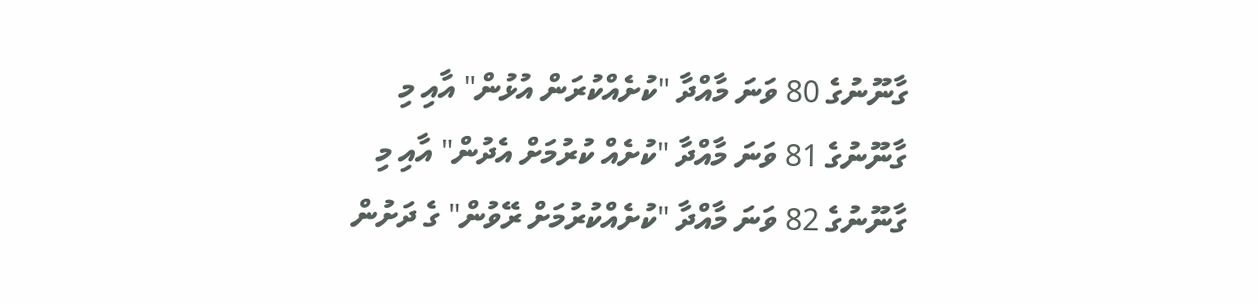ގާނޫނުގެ 80 ވަނަ މާއްދާ "ކުށެއްކުރަން އުޅުން" އާއި މި ގާނޫނުގެ 81 ވަނަ މާއްދާ "ކުށެއް ކުރުމަށް އެދުން" އާއި މި ގާނޫނުގެ 82 ވަނަ މާއްދާ "ކުށެއްކުރުމަށް ރޭވުން" ގެ ދަށުން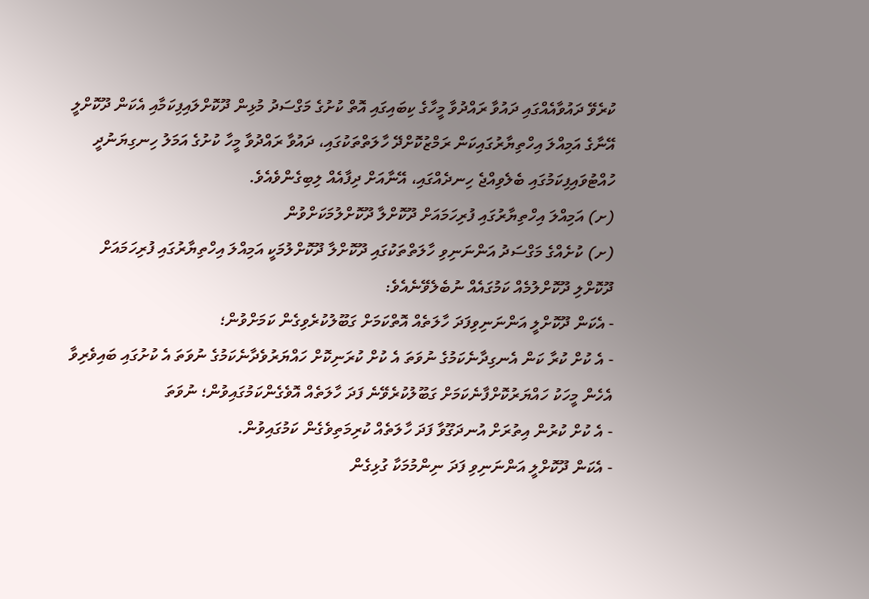ކުރެވޭ ދައުވާއެއްގައި ދައުވާ ރައްދުވާ މީހާގެ ކިބައިގައި އޮތް ކުށުގެ މަގްސަދު މުޅިން ދޫކޮށްލައިފިކަމާއި އެކަން ދޫކޮށްލީ އޭނާގެ އަމިއްލަ އިހްތިޔާރުގައިކަން ރަމްޒުކޮށްދޭ ހާލަތްތަކުގައި، ދައުވާ ރައްދުވާ މީހާ ކުށުގެ އަމަލު ހިނގިޔަނުދީ ހުއްޓުވައިފިކަމުގައި ބެލެވިއްޖެ ހިނދެއްގައި، އޭނާއަށް ދިފާއެއް ލިބިގެންވެއެވެ.
(ށ) އަމިއްލަ އިހްތިޔާރުގައި ފުރިހަމައަށް ދޫކޮށްލާ ދޫކޮށްލުމަކަށްވުން
(ށ) ކުށެއްގެ މަގްސަދު އަންނަނިވި ހާލަތްތަކުގައި ދޫކޮށްލާ ދޫކޮށްލުމަކީ އަމިއްލަ އިހްތިޔާރުގައި ފުރިހަމައަށް ދޫކޮށްލި ދޫކޮށްލުމެއް ކަމުގައެއް ނުބެލެވޭނެއެވެ:
- އެކަން ދޫކޮށްލީ އަންނަނިވިފަދަ ހާލަތެއް އޮތްކަމަށް ގަބޫލުކުރެވިގެން ކަމަށްވުން؛
- އެ ކުށް ކުރާ ކަން އެނގިދާނެކަމުގެ ނުވަތަ އެ ކުށް ކުރަނިކޮށް ހައްޔަރުވެދާނެކަމުގެ ނުވަތަ އެ ކުށުގައި ބައިވެރިވާ އެހެން މީހަކު ހައްޔަރުކޮށްފާނެކަމަށް ގަބޫލުކުރެވޭނެ ފަދަ ހާލަތެއް އޮވެގެންކަމުގައިވުން؛ ނުވަތަ
- އެ ކުށް ކުރުން އިތުރަށް އުނދަގޫވާ ފަދަ ހާލަތެއް ކުރިމަތިވެގެން ކަމުގައިވުން.
- އެކަން ދޫކޮށްލީ އަންނަނިވި ފަދަ ނިންމުމަކާ ގުޅިގެން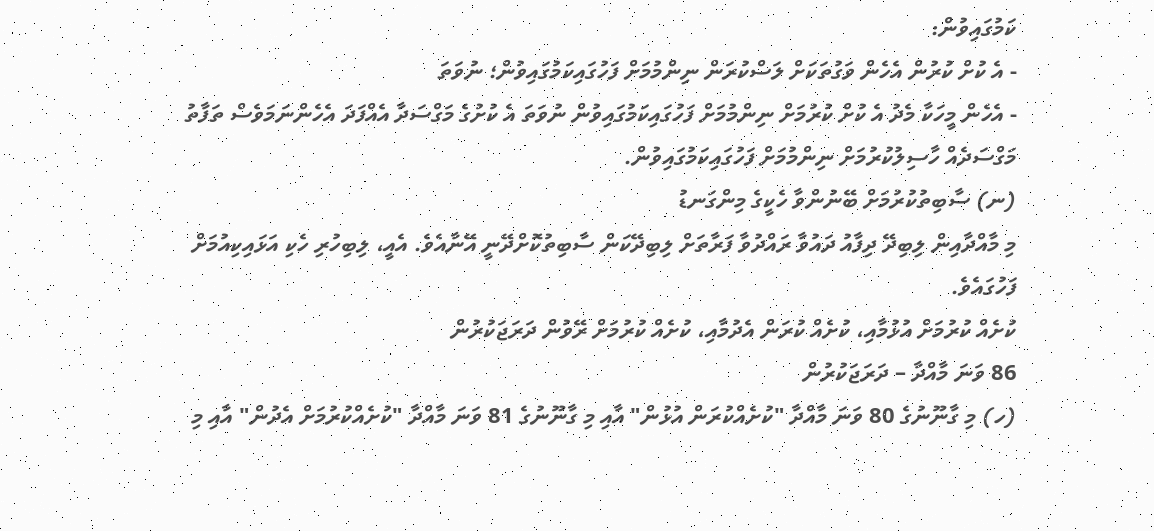ކަމުގައިވުން:
- އެ ކުށް ކުރުން އެހެން ވަގުތަކަށް ލަސްކުރަން ނިންމުމަށް ފަހުގައިކަމުގައިވުން؛ ނުވަތަ
- އެހެން މީހަކާ މެދު އެ ކުށް ކުރުމަށް ނިންމުމަށް ފަހުގައިކަމުގައިވުން ނުވަތަ އެ ކުށުގެ މަގްސަދާ އެއްފަދަ އެހެންނަމަވެސް ތަފާތު މަގްސަދެއް ހާސިލުކުރުމަށް ނިންމުމަށް ފަހުގައިކަމުގައިވުން.
(ނ) ސާބިތުކުރުމަށް ބޭނުންވާ ހެކީގެ މިންގަނޑު
މި މާއްދާއިން ލިބިދޭ ދިފާއު ދައުވާ ރައްދުވާ ފަރާތަށް ލިބިދޭކަން ސާބިތުކޮށްދޭނީ އޭނާއެވެ. އެއީ، ލިބިހުރި ހެކި އަޅައިކިއުމަށް ފަހުގައެވެ.
ކުށެއް ކުރުމަށް އުޅުމާއި، ކުށެއް ކުރަން އެދުމާއި، ކުށެއް ކުރުމަށް ރޭވުން ދަރަޖަކުރުން
86 ވަނަ މާއްދާ – ދަރަޖަކުރުން
(ހ) މި ގާނޫނުގެ 80 ވަނަ މާއްދާ "ކުށެއްކުރަން އުޅުން" އާއި މި ގާނޫނުގެ 81 ވަނަ މާއްދާ "ކުށެއްކުރުމަށް އެދުން" އާއި މި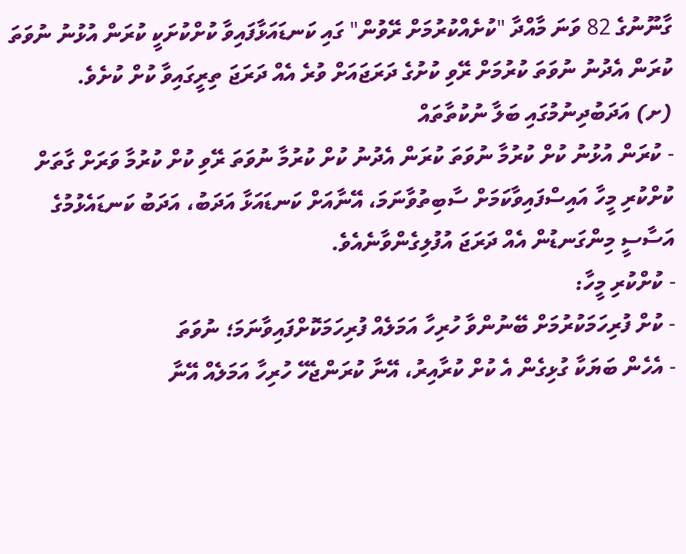ގާނޫނުގެ 82 ވަނަ މާއްދާ "ކުށެއްކުރުމަށް ރޭވުން" ގައި ކަނޑައަޅާފައިވާ ކުށްކުށަކީ ކުރަން އުޅުނު ނުވަތަ ކުރަން އެދުނު ނުވަތަ ކުރުމަށް ރޭވި ކުށުގެ ދަރަޖައަށް ވުރެ އެއް ދަރަޖަ ތިރީގައިވާ ކުށް ކުށެވެ.
(ށ) އަދަބުދިނުމުގައި ބަލާ ނުކުތާތައް
- ކުރަން އުޅުނު ކުށް ކުރުމާ ނުވަތަ ކުރަން އެދުނު ކުށް ކުރުމާ ނުވަތަ ރޭވި ކުށް ކުރުމާ ވަރަށް ގާތަށް ކުށްކުރި މީހާ އައިސްފައިވާކަމަށް ސާބިތުވާނަމަ، އޭނާއަށް ކަނޑައަޅާ އަދަބު، އަދަބު ކަނޑައެޅުމުގެ އަސާސީ މިންގަނޑުން އެއް ދަރަޖަ އުފުލިގެންވާނެއެވެ.
- ކުށްކުރި މީހާ:
- ކުށް ފުރިހަމަކުރުމަށް ބޭނުންވާ ހުރިހާ އަމަލެއް ފުރިހަމަކޮށްފައިވާނަމަ؛ ނުވަތަ
- އެހެން ބަޔަކާ ގުޅިގެން އެ ކުށް ކުރާއިރު، އޭނާ ކުރަންޖެހޭ ހުރިހާ އަމަލެއް އޭނާ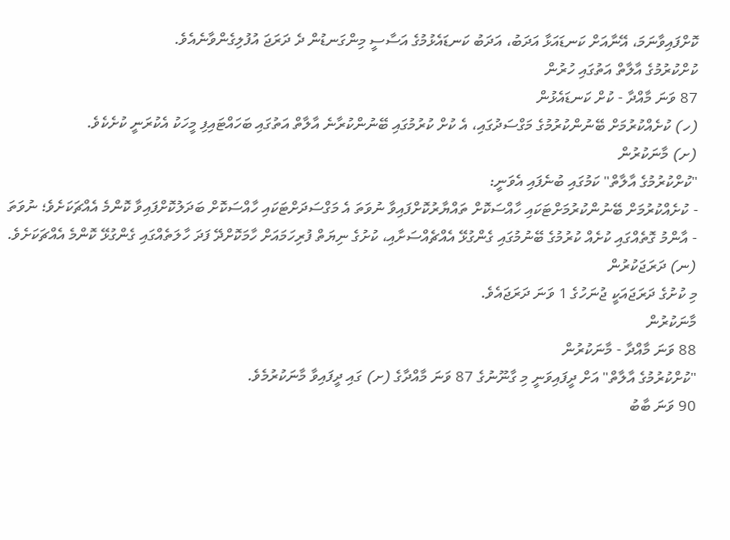ކޮށްފައިވާނަމަ، އޭނާއަށް ކަނޑައަޅާ އަދަބު، އަދަބު ކަނޑައެޅުމުގެ އަސާސީ މިންގަނޑުން ދެ ދަރަޖަ އުފުލިގެންވާނެއެވެ.
ކުށްކުރުމުގެ އާލާތް އަތުގައި ހުރުން
87 ވަނަ މާއްދާ - ކުށް ކަނޑައެޅުން
(ހ) ކުށެއްކުރުމަށް ބޭނުންކުރުމުގެ މަގްސަދުގައި، އެ ކުށް ކުރުމުގައި ބޭނުންކުރާނެ އާލާތް އަތުގައި ބަހައްޓައިފި މީހަކު އެކުރަނީ ކުށެކެވެ.
(ށ) މާނަކުރުން
"ކުށްކުރުމުގެ އާލާތް" ކަމުގައި ބުނެފައި އެވަނީ:
- ކުށެއްކުރުމަށް ބޭނުންކުރުމަށްޓަކައި ހާއްސަކޮށް ތައްޔާރުކޮށްފައިވާ ނުވަތަ އެ މަގްސަދަށްޓަކައި ހާއްސަކޮށް ބަދަލުކޮށްފައިވާ ކޮންމެ އެއްޗަކަށެވެ؛ ނުވަތަ
- އާންމު ގޮތެއްގައި ކުށެއް ކުރުމުގެ ބޭނުމުގައި ގެންގުޅޭ އެއްޗެއްސަށާއި، ކުށުގެ ނިޔަތް ފުރިހަމައަށް ހާމަކޮށްދޭ ފަދަ ހާލަތެއްގައި ގެންގުޅޭ ކޮންމެ އެއްޗަކަށެވެ.
(ނ) ދަރަޖަކުރުން
މި ކުށުގެ ދަރަޖައަކީ ޖުނަހުގެ 1 ވަނަ ދަރަޖައެވެ.
މާނަކުރުން
88 ވަނަ މާއްދާ - މާނަކުރުން
"ކުށްކުރުމުގެ އާލާތް" އަށް ދީފައިވަނީ މި ގާނޫނުގެ 87 ވަނަ މާއްދާގެ (ށ) ގައި ދީފައިވާ މާނަކުރުމެވެ.
90 ވަނަ ބާބު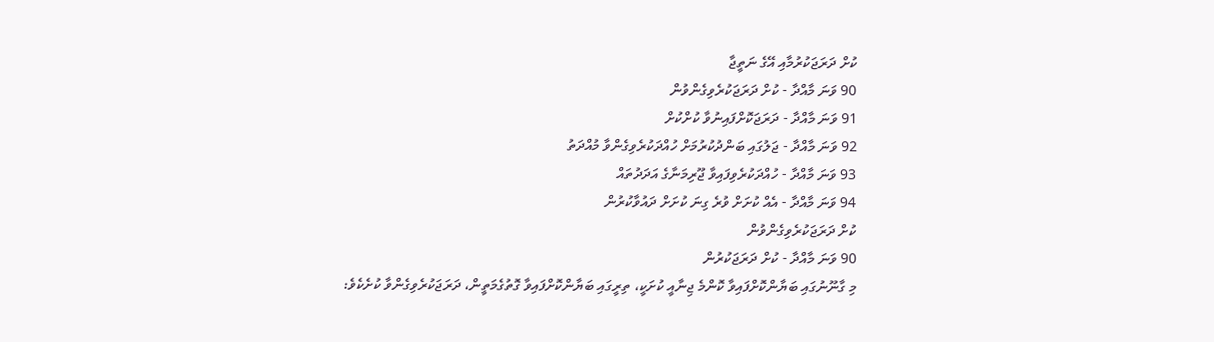ކުށް ދަރަޖަކުރުމާއި އޭގެ ނަތީޖާ
90 ވަނަ މާއްދާ - ކުށް ދަރަޖަކުރެވިގެންވުން
91 ވަނަ މާއްދާ - ދަރަޖަކޮށްފައިނުވާ ކުށްކުށް
92 ވަނަ މާއްދާ - ޖަލުގައި ބަންދުކުރުމަށް ހުއްދަކުރެވިގެންވާ މުއްދަތު
93 ވަނަ މާއްދާ - ހުއްދަކުރެވިފައިވާ ޖޫރިމަނާގެ އަދަދުތައް
94 ވަނަ މާއްދާ - އެއް ކުށަށް ވުރެ ގިނަ ކުށަށް ދައުވާކުރުން
ކުށް ދަރަޖަކުރެވިގެންވުން
90 ވަނަ މާއްދާ - ކުށް ދަރަޖަކުރުން
މި ގާނޫނުގައި ބަޔާންކޮށްފައިވާ ކޮންމެ ޖިނާއީ ކުށަކީ، ތިރީގައި ބަޔާންކޮށްފައިވާ ގޮތުގެމަތީން، ދަރަޖަކުރެވިގެންވާ ކުށެކެވެ: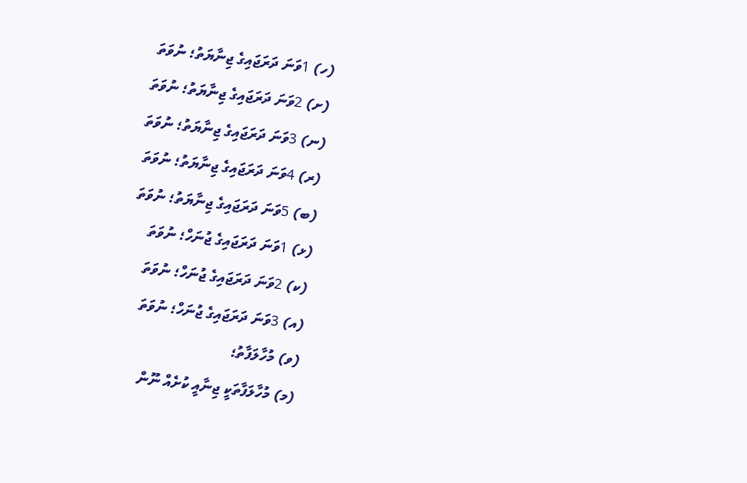(ހ) 1ވަނަ ދަރަޖައިގެ ޖިނާޔަތު؛ ނުވަތަ
(ށ) 2ވަނަ ދަރަޖައިގެ ޖިނާޔަތު؛ ނުވަތަ
(ނ) 3ވަނަ ދަރަޖައިގެ ޖިނާޔަތު؛ ނުވަތަ
(ރ) 4ވަނަ ދަރަޖައިގެ ޖިނާޔަތު؛ ނުވަތަ
(ބ) 5ވަނަ ދަރަޖައިގެ ޖިނާޔަތު؛ ނުވަތަ
(ޅ) 1ވަނަ ދަރަޖައިގެ ޖުނަހް؛ ނުވަތަ
(ކ) 2ވަނަ ދަރަޖައިގެ ޖުނަހް؛ ނުވަތަ
(އ) 3ވަނަ ދަރަޖައިގެ ޖުނަހް؛ ނުވަތަ
(ވ) މުހާލަފާތު؛
(މ) މުހާލަފާތަކީ ޖިނާއީ ކުށެއް ނޫން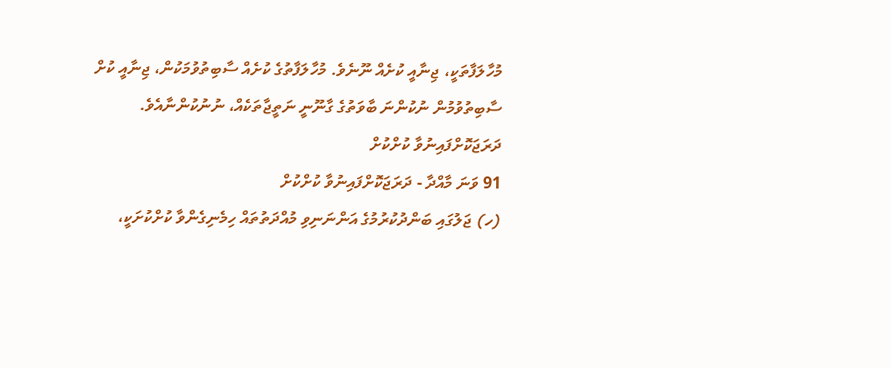މުހާލަފާތަކީ، ޖިނާއީ ކުށެއް ނޫނެވެ. މުހާލަފާތުގެ ކުށެއް ސާބިތުވުމަކުން، ޖިނާއީ ކުށް ސާބިތުވުމުން ނުކުންނަ ބާވަތުގެ ގާނޫނީ ނަތީޖާތަކެއް، ނުނުކުންނާއެވެ.
ދަރަޖަކޮށްފައިނުވާ ކުށްކުށް
91 ވަނަ މާއްދާ - ދަރަޖަކޮށްފައިނުވާ ކުށްކުށް
(ހ) ޖަލުގައި ބަންދުކުރުމުގެ އަންނަނިވި މުއްދަތުތައް ހިމެނިގެންވާ ކުށްކުށަކީ،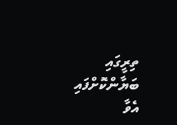ތިރީގައި ބަޔާންކޮށްފައި އެވާ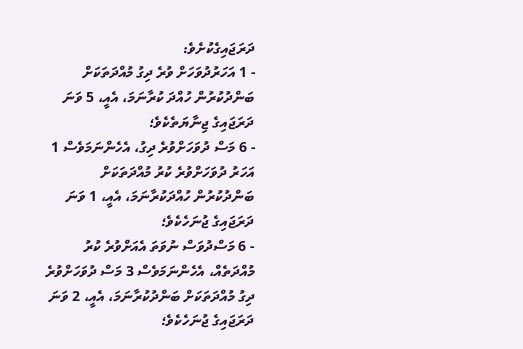ދަރަޖައިގެކުށެވެ:
- 1 އަހަރުދުވަހަށް ވުރެ ދިގު މުއްދަތަކަށް ބަންދުކުރުން ހުއްދަ ކުރާނަމަ، އެއީ، 5 ވަނަ ދަރަޖައިގެ ޖިނާޔަތެކެވެ؛
- 6 މަސް ދުވަހަށްވުރެ ދިގު، އެހެންނަމަވެސް 1 އަހަރު ދުވަހަށްވުރެ ކުރު މުއްދަތަކަށް ބަންދުކުރުން ހުއްދަކުރާނަމަ، އެއީ، 1 ވަނަ ދަރަޖައިގެ ޖުނަހެކެވެ؛
- 6 މަސްދުވަސް ނުވަތަ އެއަށްވުރެ ކުރު މުއްދަތެއް، އެހެންނަމަވެސް 3 މަސް ދުވަހަށްވުރެ ދިގު މުއްދަތަކަށް ބަންދުކުރާނަމަ، އެއީ، 2 ވަނަ ދަރަޖައިގެ ޖުނަހެކެވެ؛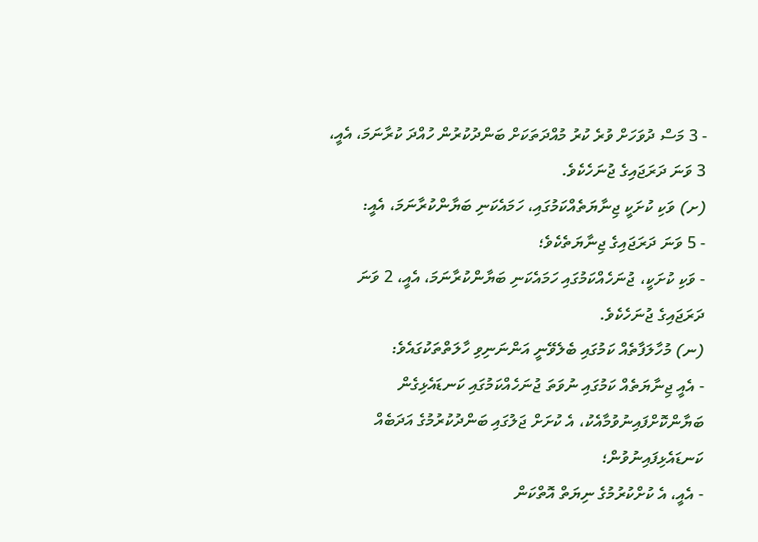- 3 މަސް ދުވަހަށް ވުރެ ކުރު މުއްދަތަކަށް ބަންދުކުރުން ހުއްދަ ކުރާނަމަ، އެއީ، 3 ވަނަ ދަރަޖައިގެ ޖުނަހެކެވެ.
(ށ) ވަކި ކުށަކީ ޖިނާޔަތެއްކަމުގައި، ހަމައެކަނި ބަޔާންކުރާނަމަ، އެއީ:
- 5 ވަނަ ދަރަޖައިގެ ޖިނާޔަތެކެވެ؛
- ވަކި ކުށަކީ، ޖުނަހެއްކަމުގައި ހަމައެކަނި ބަޔާންކުރާނަމަ، އެއީ، 2 ވަނަ ދަރަޖައިގެ ޖުނަހެކެވެ.
(ނ) މުހާލަފާތެއް ކަމުގައި ބެލެވޭނީ އަންނަނިވި ހާލަތްތަކުގައެވެ:
- އެއީ ޖިނާޔަތެއް ކަމުގައި ނުވަތަ ޖުނަހެއްކަމުގައި ކަނޑައެޅިގެން ބަޔާންކޮށްފައިނުވުމާއެކު، އެ ކުށަށް ޖަލުގައި ބަންދުކުރުމުގެ އަދަބެއް ކަނޑައެޅިފައިނުވުން؛
- އެއީ، އެ ކުށްކުރުމުގެ ނިޔަތް އޮތްކަން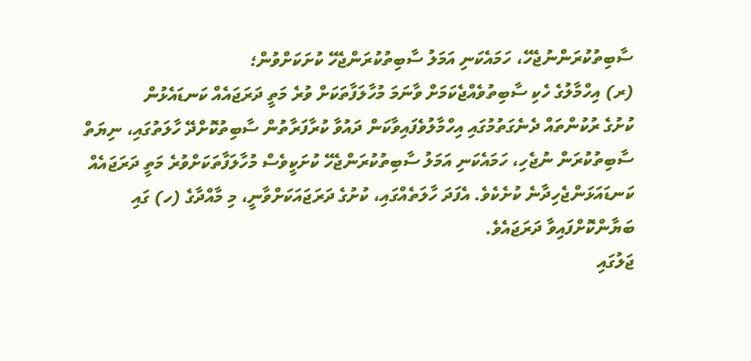ސާބިތުކުރަންނުޖެހޭ، ހަމައެކަނި އަމަލު ސާބިތުކުރަންޖެހޭ ކުށަކަށްވުން؛
(ރ) އިހްމާލުގެ ހެކި ސާބިތުވެއްޖެކަމަށް ވާނަމަ މުހާލަފާތަކަށް ވުރެ މަތީ ދަރަޖައެއް ކަނޑައެޅުން
ކުށުގެ ރުކުންތައް ދެނެގަތުމުގައި އިހްމާލުވެފައިވާކަން ދައުވާ ކުރާފަރާތުން ސާބިތުކޮށްދޭ ހާލަތުގައި، ނިޔަތް ސާބިތުކުރަން ނުޖެހި، ހަމައެކަނި އަމަލު ސާބިތުކުރަންޖެހޭ ކުށަކީވެސް މުހާލަފާތަކަށްވުރެ މަތީ ދަރަޖައެއް ކަނޑައަޅަންޖެހިދާނެ ކުށެކެވެ. އެފަދަ ހާލަތެއްގައި، ކުށުގެ ދަރަޖައަކަށްވާނީ، މި މާއްދާގެ (ހ) ގައި ބަޔާންކޮށްފައިވާ ދަރަޖައެވެ.
ޖަލުގައި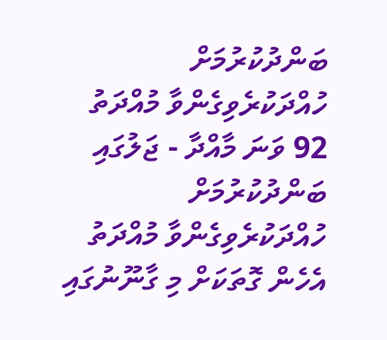ބަންދުކުރުމަށް ހުއްދަކުރެވިގެންވާ މުއްދަތު
92 ވަނަ މާއްދާ - ޖަލުގައި ބަންދުކުރުމަށް ހުއްދަކުރެވިގެންވާ މުއްދަތު
އެހެން ގޮތަކަށް މި ގާނޫނުގައި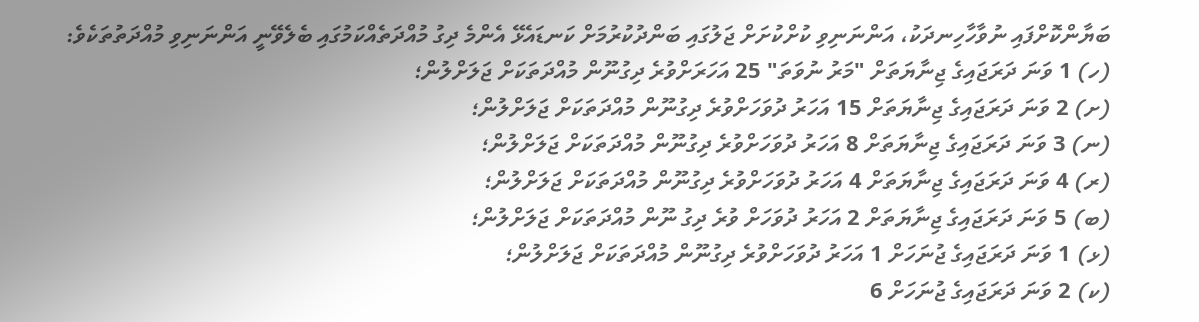ބަޔާންކޮށްފައި ނުވާހާހިނދަކު، އަންނަނިވި ކުށްކުށަށް ޖަލުގައި ބަންދުކުރުމަށް ކަނޑައެޅޭ އެންމެ ދިގު މުއްދަތެއްކަމުގައި ބެލެވޭނީ އަންނަނިވި މުއްދަތުތަކެވެ:
(ހ) 1 ވަނަ ދަރަޖައިގެ ޖިނާޔަތަށް "މަރު ނުވަތަ" 25 އަހަރަށްވުރެ ދިގުނޫން މުއްދަތަކަށް ޖަލަށްލުން؛
(ށ) 2 ވަނަ ދަރަޖައިގެ ޖިނާޔަތަށް 15 އަހަރު ދުވަހަށްވުރެ ދިގުނޫން މުއްދަތަކަށް ޖަލަށްލުން؛
(ނ) 3 ވަނަ ދަރަޖައިގެ ޖިނާޔަތަށް 8 އަހަރު ދުވަހަށްވުރެ ދިގުނޫން މުއްދަތަކަށް ޖަލަށްލުން؛
(ރ) 4 ވަނަ ދަރަޖައިގެ ޖިނާޔަތަށް 4 އަހަރު ދުވަހަށްވުރެ ދިގުނޫން މުއްދަތަކަށް ޖަލަށްލުން؛
(ބ) 5 ވަނަ ދަރަޖައިގެ ޖިނާޔަތަށް 2 އަހަރު ދުވަހަށް ވުރެ ދިގު ނޫން މުއްދަތަކަށް ޖަލަށްލުން؛
(ޅ) 1 ވަނަ ދަރަޖައިގެ ޖުނަހަށް 1 އަހަރު ދުވަހަށްވުރެ ދިގުނޫން މުއްދަތަކަށް ޖަލަށްލުން؛
(ކ) 2 ވަނަ ދަރަޖައިގެ ޖުނަހަށް 6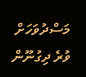މަސްދުވަހަށް ވުރެ ދިގުނޫން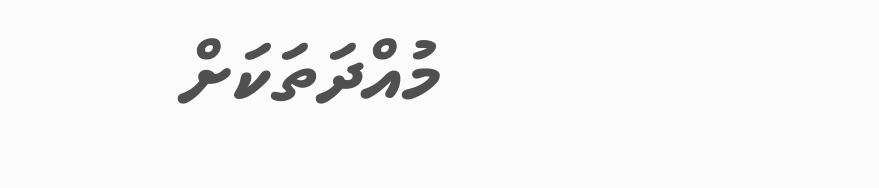މުއްދަތަކަށް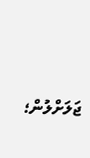ޖަލަށްލުން؛